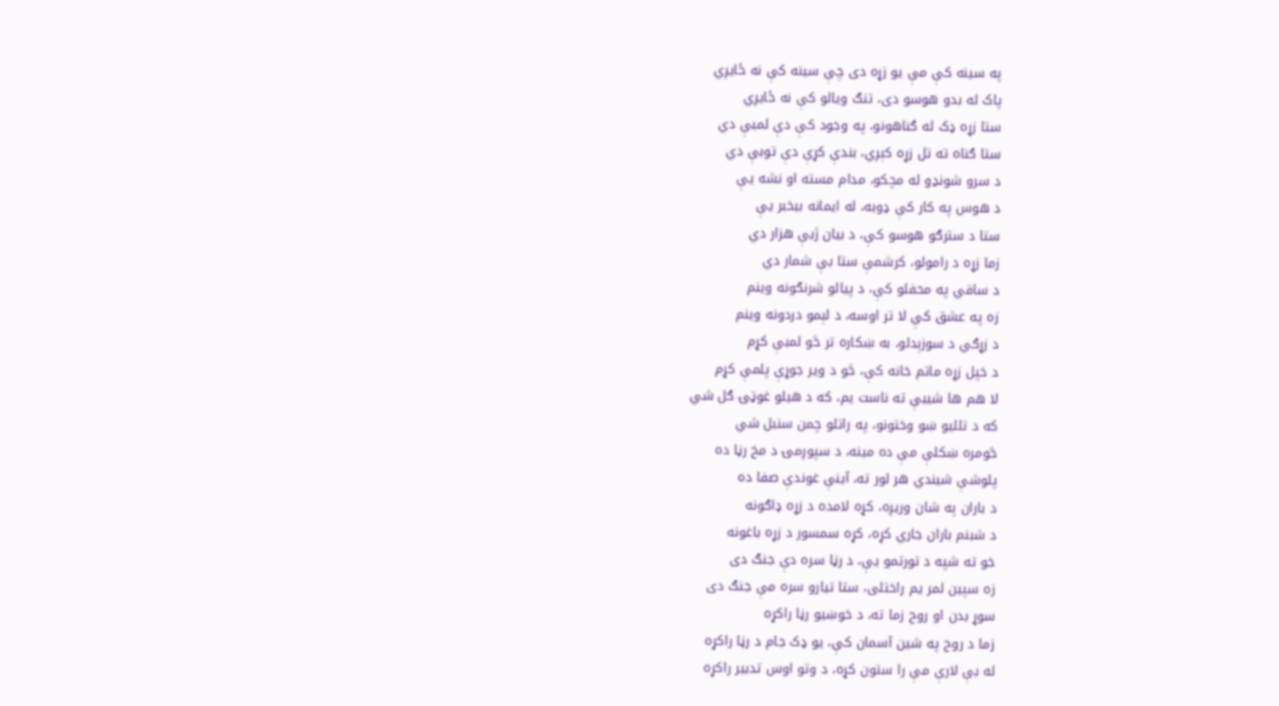په سینه کې مې یو زړه دی چې سینه کې نه ځایږي
پاک له بدو هوسو دی، تنګ ویالو کې نه ځایږي
ستا زړه ډک له ګناهونو، په وجود کې دې لمبې دي
ستا ګناه ته تل زړه کېږي، بندې کړې دې توبې دي
د سرو شونډو له مچکو، مدام مسته او نشه یې
د هوس په کار کې ډوبه، له ایمانه بیخبر یې
ستا د سترګو هوسو کې، د بیان ژبې هزار دي
زما زړه د رامولو، کرشمې ستا بې شمار دي
د ساقي په محفلو کې، د پیالو شرنګونه وینم
زه په عشق کې لا تر اوسه، د لېمو دردونه وینم
د زړګي د سوزېدلو، به ښکاره تر څو لمبې کړم
د خپل زړه ماتم خانه کې، څو د ویر جوړې پلمې کړم
لا هم ها شيبې ته ناست یم، که د هيلو غوټۍ ګل شي
که د تللیو ښو وختونو، په راتلو چمن سنبل شي
څومره ښکلې مې ده مینه، د سپوږمۍ د مخ رڼا ده
پلوشې شیندي هر لور ته، آینې غوندې صفا ده
د باران په شان وریږه، کړه لامده د زړه ډاګونه
د شبنم باران جاري کړه، کړه سمسور د زړه باغونه
خو ته شپه د تورتمو یې، د رڼا سره دې جنګ دی
زه سپین لمر یم راختلی، ستا تیارو سره مې جنګ دی
سوړ بدن او روح زما ته، د خوښیو رڼا راکړه
زما د روح په شین آسمان کې، یو ډک جام د رڼا راکړه
له بې لارې مې را ستون کړه، د وتو اوس تدبیر راکړه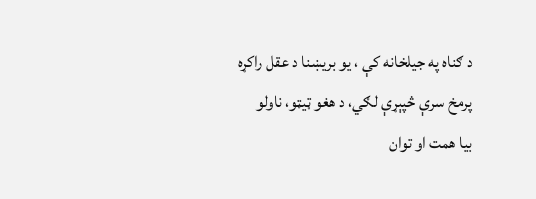د ګناه په جیلخانه کې ، یو بریښنا د عقل راکړه
پرمخ سرې څپېړې لګي، د هغو ټیټو، ناولو
بیا همت او توان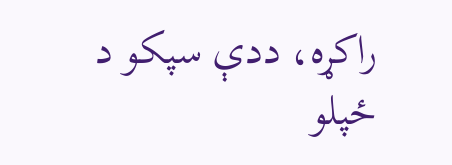راکړه، ددې سپکو د ځپلو